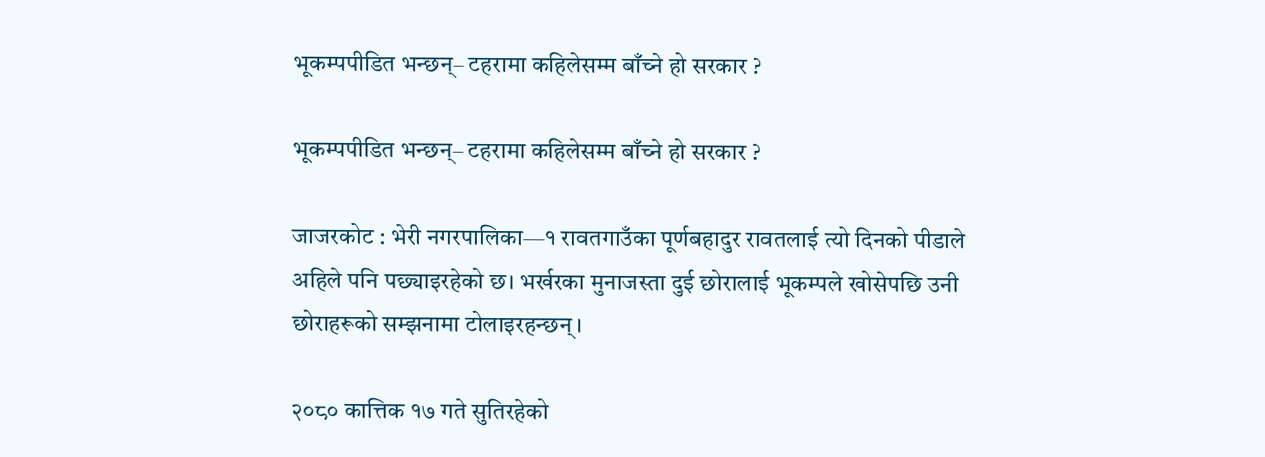भूकम्पपीडित भन्छन्– टहरामा कहिलेसम्म बाँच्ने हो सरकार ?

भूकम्पपीडित भन्छन्– टहरामा कहिलेसम्म बाँच्ने हो सरकार ?

जाजरकोट : भेरी नगरपालिका—१ रावतगाउँका पूर्णबहादुर रावतलाई त्यो दिनको पीडाले अहिले पनि पछ्याइरहेको छ। भर्खरका मुनाजस्ता दुई छोरालाई भूकम्पले खोसेपछि उनी छोराहरूको सम्झनामा टोलाइरहन्छन्।

२०८० कात्तिक १७ गते सुतिरहेको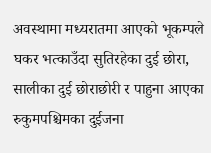अवस्थामा मध्यरातमा आएको भूकम्पले घकर भत्काउँदा सुतिरहेका दुई छोरा, सालीका दुई छोराछोरी र पाहुना आएका रुकुमपश्चिमका दुईजना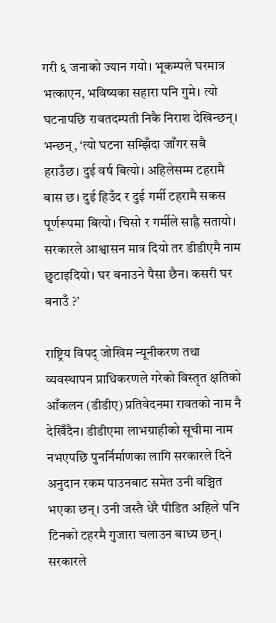गरी ६ जनाको ज्यान गयो। भूकम्पले घरमात्र भत्काएन, भविष्यका सहारा पनि गुमे। त्यो घटनापछि रावतदम्पती निकै निराश देखिन्छन्। भन्छन्, ‘त्यो घटना सम्झिँदा जाँगर सबै हराउँछ। दुई वर्ष बित्यो। अहिलेसम्म टहरामै बास छ। दुई हिउँद र दुई गर्मी टहरामै सकस पूर्णरूपमा बित्यो। चिसो र गर्मीले साह्रै सतायो। सरकारले आश्वासन मात्र दियो तर डीडीएमै नाम छुटाइदियो। घर बनाउने पैसा छैन। कसरी घर बनाउँ ?’

राष्ट्रिय विपद् जोखिम न्यूनीकरण तथा व्यवस्थापन प्राधिकरणले गरेको विस्तृत क्षतिको आँकलन (डीडीए) प्रतिवेदनमा रावतको नाम नै देखिँदैन। डीडीएमा लाभग्राहीको सूचीमा नाम नभएपछि पुनर्निर्माणका लागि सरकारले दिने अनुदान रकम पाउनबाट समेत उनी वञ्चित भएका छन्। उनी जस्तै धेरै पीडित अहिले पनि टिनको टहरमै गुजारा चलाउन बाध्य छन्। सरकारले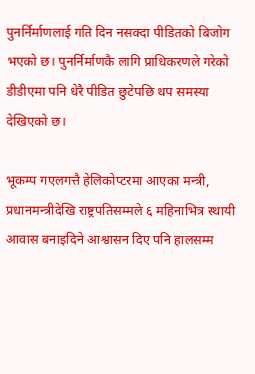पुनर्निर्माणलाई गति दिन नसक्दा पीडितको बिजोग भएको छ। पुनर्निर्माणकै लागि प्राधिकरणले गरेको डीडीएमा पनि धेरै पीडित छुटेपछि थप समस्या देखिएको छ।

भूकम्प गएलगत्तै हेलिकोप्टरमा आएका मन्त्री, प्रधानमन्त्रीदेखि राष्ट्रपतिसम्मले ६ महिनाभित्र स्थायी आवास बनाइदिने आश्वासन दिए पनि हालसम्म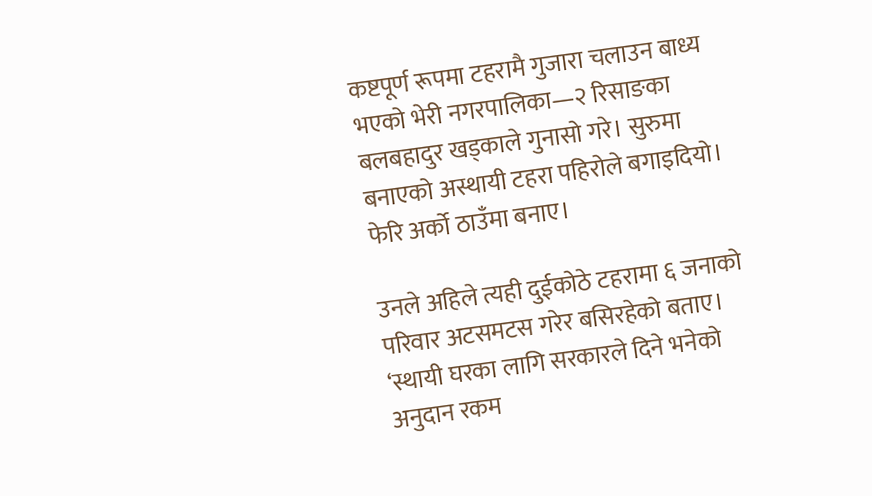कष्टपूर्ण रूपमा टहरामै गुजारा चलाउन बाध्य भएको भेरी नगरपालिका—२ रिसाङका बलबहादुर खड्काले गुनासो गरे। सुरुमा बनाएको अस्थायी टहरा पहिरोले बगाइदियो। फेरि अर्को ठाउँमा बनाए।

उनले अहिले त्यही दुईकोठे टहरामा ६ जनाको परिवार अटसमटस गरेर बसिरहेको बताए। ‘स्थायी घरका लागि सरकारले दिने भनेको अनुदान रकम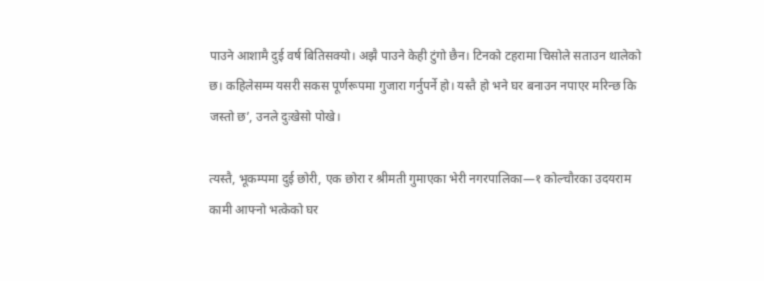पाउने आशामै दुई वर्ष बितिसक्यो। अझै पाउने केही टुंगो छैन। टिनको टहरामा चिसोले सताउन थालेको छ। कहिलेसम्म यसरी सकस पूर्णरूपमा गुजारा गर्नुपर्ने हो। यस्तै हो भने घर बनाउन नपाएर मरिन्छ कि जस्तो छ’, उनले दुःखेसो पोखे।

त्यस्तै, भूकम्पमा दुई छोरी, एक छोरा र श्रीमती गुमाएका भेरी नगरपालिका—१ कोल्चौरका उदयराम कामी आफ्नो भत्केको घर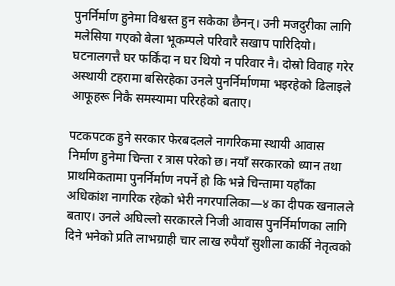पुनर्निर्माण हुनेमा विश्वस्त हुन सकेका छैनन्। उनी मजदुरीका लागि मलेसिया गएको बेला भूकम्पले परिवारै सखाप पारिदियो। घटनालगत्तै घर फर्किंदा न घर थियो न परिवार नै। दोस्रो विवाह गरेर अस्थायी टहरामा बसिरहेका उनले पुनर्निर्माणमा भइरहेको ढिलाइले आफूहरू निकै समस्यामा परिरहेको बताए।

पटकपटक हुने सरकार फेरबदलले नागरिकमा स्थायी आवास निर्माण हुनेमा चिन्ता र त्रास परेको छ। नयाँ सरकारको ध्यान तथा प्राथमिकतामा पुनर्निर्माण नपर्ने हो कि भन्ने चिन्तामा यहाँका अधिकांश नागरिक रहेको भेरी नगरपालिका—४ का दीपक खनालले बताए। उनले अघिल्लो सरकारले निजी आवास पुनर्निर्माणका लागि दिने भनेको प्रति लाभग्राही चार लाख रुपैयाँ सुशीला कार्की नेतृत्वको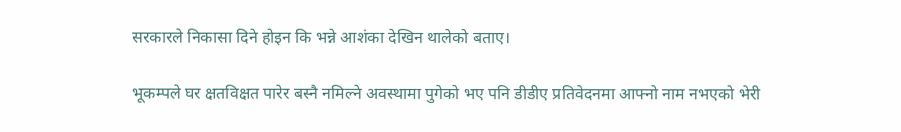सरकारले निकासा दिने होइन कि भन्ने आशंका देखिन थालेको बताए।

भूकम्पले घर क्षतविक्षत पारेर बस्नै नमिल्ने अवस्थामा पुगेको भए पनि डीडीए प्रतिवेदनमा आफ्नो नाम नभएको भेरी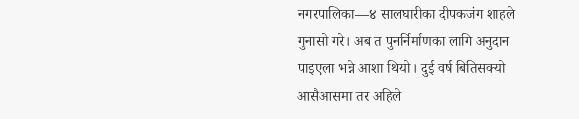नगरपालिका—४ सालघारीका दीपकजंग शाहले गुनासो गरे। अब त पुनर्निर्माणका लागि अनुदान पाइएला भन्ने आशा थियो। दुई वर्ष बितिसक्यो आसैआसमा तर अहिले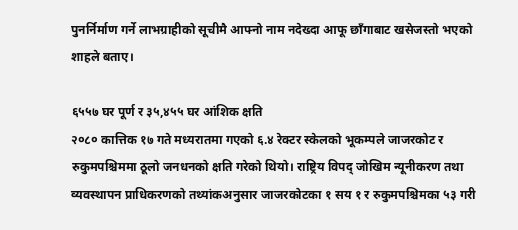पुनर्निर्माण गर्ने लाभग्राहीको सूचीमै आफ्नो नाम नदेख्दा आफू छाँगाबाट खसेजस्तो भएको शाहले बताए।

६५५७ घर पूर्ण र ३५,४५५ घर आंशिक क्षति
२०८० कात्तिक १७ गते मध्यरातमा गएको ६.४ रेक्टर स्केलको भूकम्पले जाजरकोट र रुकुमपश्चिममा ठूलो जनधनको क्षति गरेको थियो। राष्ट्रिय विपद् जोखिम न्यूनीकरण तथा व्यवस्थापन प्राधिकरणको तथ्यांकअनुसार जाजरकोटका १ सय १ र रुकुमपश्चिमका ५३ गरी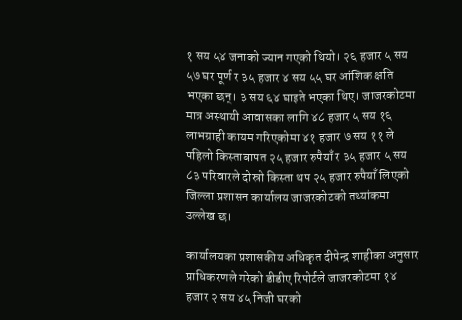१ सय ५४ जनाको ज्यान गएको थियो। २६ हजार ५ सय ५७ घर पूर्ण र ३५ हजार ४ सय ५५ घर आंशिक क्षति भएका छन्। ३ सय ६४ घाइते भएका थिए। जाजरकोटमा मात्र अस्थायी आवासका लागि ४८ हजार ५ सय १६ लाभग्राही कायम गरिएकोमा ४१ हजार ७ सय ११ ले पहिलो किस्ताबापत २५ हजार रुपैयाँ र ३५ हजार ५ सय ८३ परिवारले दोस्रो किस्ता थप २५ हजार रुपैयाँ लिएको जिल्ला प्रशासन कार्यालय जाजरकोटको तथ्यांकमा उल्लेख छ।

कार्यालयका प्रशासकीय अधिकृत दीपेन्द्र शाहीका अनुसार प्राधिकरणले गरेको डीडीए रिपोर्टले जाजरकोटमा १४ हजार २ सय ४५ निजी घरको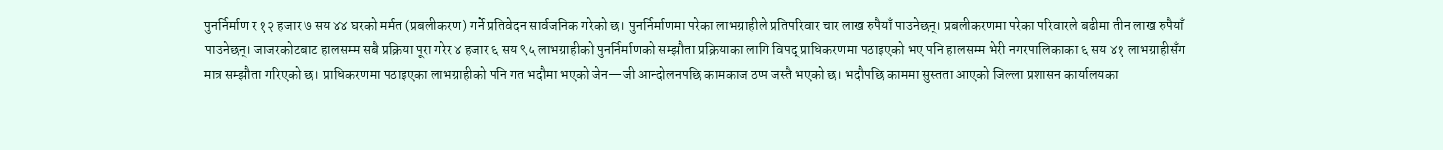पुनर्निर्माण र १२ हजार ७ सय ४४ घरको मर्मत (प्रबलीकरण) गर्ने प्रतिवेदन सार्वजनिक गरेको छ। पुनर्निर्माणमा परेका लाभग्राहीले प्रतिपरिवार चार लाख रुपैयाँ पाउनेछन्। प्रबलीकरणमा परेका परिवारले बढीमा तीन लाख रुपैयाँ पाउनेछन्। जाजरकोटबाट हालसम्म सबै प्रक्रिया पूरा गरेर ४ हजार ६ सय ९५ लाभग्राहीको पुनर्निर्माणको सम्झौता प्रक्रियाका लागि विपद् प्राधिकरणमा पठाइएको भए पनि हालसम्म भेरी नगरपालिकाका ६ सय ४१ लाभग्राहीसँग मात्र सम्झौता गरिएको छ। प्राधिकरणमा पठाइएका लाभग्राहीको पनि गत भदौमा भएको जेन—जी आन्दोलनपछि कामकाज ठप्प जस्तै भएको छ। भदौपछि काममा सुस्तता आएको जिल्ला प्रशासन कार्यालयका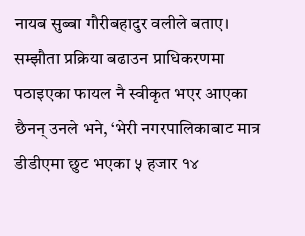नायब सुब्बा गौरीबहादुर वलीले बताए। सम्झौता प्रक्रिया बढाउन प्राधिकरणमा पठाइएका फायल नै स्वीकृत भएर आएका छैनन् उनले भने, ‘भेरी नगरपालिकाबाट मात्र डीडीएमा छुट भएका ५ हजार १४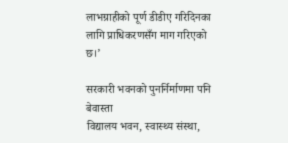लाभग्राहीको पूर्ण डीडीए गरिदिनका लागि प्राधिकरणसँग माग गरिएको छ।’

सरकारी भवनको पुनर्निर्माणमा पनि बेवास्ता
विद्यालय भवन, स्वास्थ्य संस्था,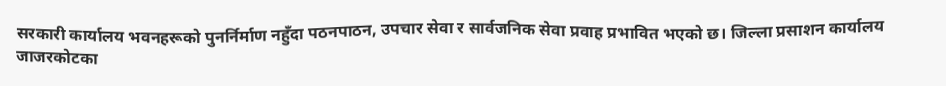सरकारी कार्यालय भवनहरूको पुनर्निर्माण नहुँदा पठनपाठन, उपचार सेवा र सार्वजनिक सेवा प्रवाह प्रभावित भएको छ। जिल्ला प्रसाशन कार्यालय जाजरकोटका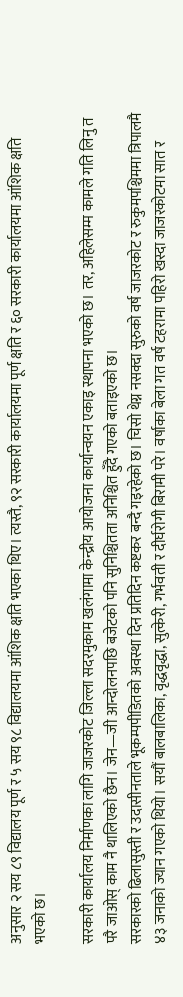अनुसार २ सय ८९ विद्यालय पूर्ण र ५ सय ९८ विद्यालयमा आंशिक क्षति भएका थिए। त्यस्तै, ९२ सरकारी कार्यालयमा पूर्ण क्षति र ६० सरकारी कार्यालयमा आंशिक क्षति भएको छ।

सरकारी कार्यालय निर्माणका लागि जाजरकोट जिल्ला सदरमुकाम खलंगामा केन्द्रीय आयोजना कार्यान्वयन एकाइ स्थापना भएको छ। तर, अहिलेसम्म कामले गति लिनु त परै जाओस् काम नै थालिएको छैन। जेन—जी आन्दोलनपछि बजेटको पनि सुनिश्चितता अनिश्चित हुँदै गएको बताइएको छ।
सरकारको ढिलासुस्ती र उदासीनताले भूकम्पपीडितको अवस्था दिन प्रतिदिन कष्टकर बन्दै गइरहेको छ। चिसो थेग्न नसक्दा सुरुको वर्ष जाजरकोट र रुकुमपश्चिममा त्रिपालमै ४३ जनाको ज्यान गएको थियो। सयौं बालबालिका, वृद्धवृद्धा, सुत्केरी, गर्भवती र दीर्घरोगी बिरामी परे। वर्षाका बेला गत वर्ष टहरामा पहिरो खस्दा जाजरकोटमा सात र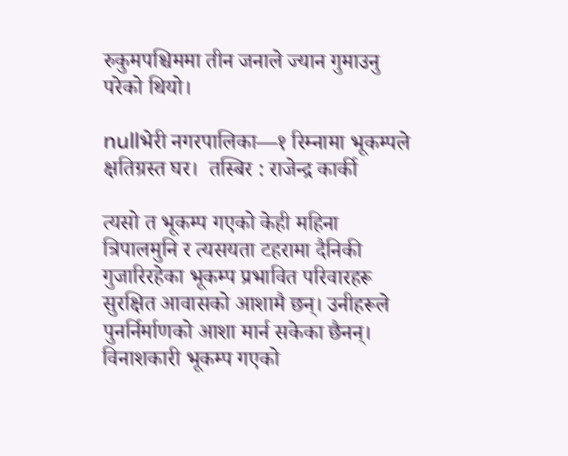रुकुमपश्चिममा तीन जनाले ज्यान गुमाउनु परेको थियो।

nullभेरी नगरपालिका—१ रिम्नामा भूकम्पले क्षतिग्रस्त घर।  तस्बिर : राजेन्द्र कार्की

त्यसो त भूकम्प गएको केही महिना त्रिपालमुनि र त्यसयता टहरामा दैनिकी गुजारिरहेका भूकम्प प्रभावित परिवारहरू सुरक्षित आवासको आशामै छन्। उनीहरूले पुनर्निर्माणको आशा मार्न सकेका छैनन्। विनाशकारी भूकम्प गएको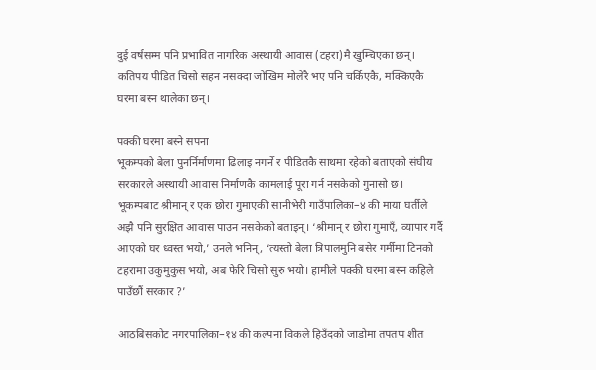दुई वर्षसम्म पनि प्रभावित नागरिक अस्थायी आवास (टहरा)मै खुम्चिएका छन्। कतिपय पीडित चिसो सहन नसक्दा जोखिम मोलेरै भए पनि चर्किएकै, मक्किएकै घरमा बस्न थालेका छन्।

पक्की घरमा बस्ने सपना
भूकम्पको बेला पुनर्निर्माणमा ढिलाइ नगर्ने र पीडितकै साथमा रहेको बताएको संघीय सरकारले अस्थायी आवास निर्माणकै कामलाई पूरा गर्न नसकेको गुनासो छ। भूकम्पबाट श्रीमान् र एक छोरा गुमाएकी सानीभेरी गाउँपालिका–४ की माया घर्तीले अझै पनि सुरक्षित आवास पाउन नसकेको बताइन्। ‘श्रीमान् र छोरा गुमाएँ, व्यापार गर्दै आएको घर ध्वस्त भयो,’ उनले भनिन्, ‘त्यस्तो बेला त्रिपालमुनि बसेर गर्मीमा टिनको टहरामा उकुमुकुस भयो, अब फेरि चिसो सुरु भयो। हामीले पक्की घरमा बस्न कहिले पाउँछौं सरकार ?’

आठबिसकोट नगरपालिका–१४ की कल्पना विकले हिउँदको जाडोमा तपतप शीत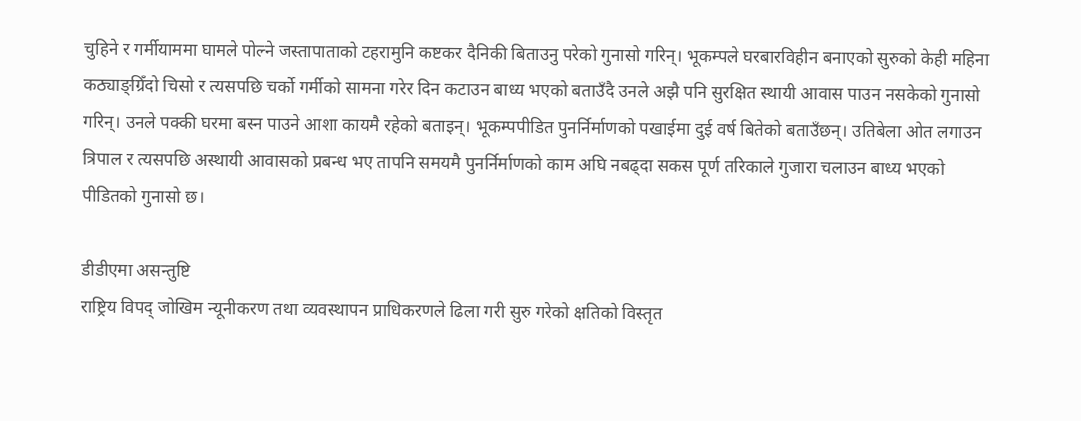चुहिने र गर्मीयाममा घामले पोल्ने जस्तापाताको टहरामुनि कष्टकर दैनिकी बिताउनु परेको गुनासो गरिन्। भूकम्पले घरबारविहीन बनाएको सुरुको केही महिना कठ्याङ्ग्रिँदो चिसो र त्यसपछि चर्को गर्मीको सामना गरेर दिन कटाउन बाध्य भएको बताउँदै उनले अझै पनि सुरक्षित स्थायी आवास पाउन नसकेको गुनासो गरिन्। उनले पक्की घरमा बस्न पाउने आशा कायमै रहेको बताइन्। भूकम्पपीडित पुनर्निर्माणको पखाईमा दुई वर्ष बितेको बताउँछन्। उतिबेला ओत लगाउन त्रिपाल र त्यसपछि अस्थायी आवासको प्रबन्ध भए तापनि समयमै पुनर्निर्माणको काम अघि नबढ्दा सकस पूर्ण तरिकाले गुजारा चलाउन बाध्य भएको पीडितको गुनासो छ।

डीडीएमा असन्तुष्टि
राष्ट्रिय विपद् जोखिम न्यूनीकरण तथा व्यवस्थापन प्राधिकरणले ढिला गरी सुरु गरेको क्षतिको विस्तृत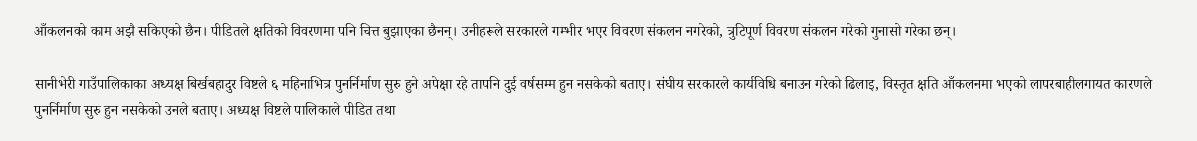आँकलनको काम अझै सकिएको छैन। पीडितले क्षतिको विवरणमा पनि चित्त बुझाएका छैनन्। उनीहरूले सरकारले गम्भीर भएर विवरण संकलन नगरेको, त्रुटिपूर्ण विवरण संकलन गरेको गुनासो गरेका छन्।

सानीभेरी गाउँपालिकाका अध्यक्ष बिर्खबहादुर विष्टले ६ महिनाभित्र पुनर्निर्माण सुरु हुने अपेक्षा रहे तापनि दुई वर्षसम्म हुन नसकेको बताए। संघीय सरकारले कार्यविधि बनाउन गरेको ढिलाइ, विस्तृत क्षति आँकलनमा भएको लापरबाहीलगायत कारणले पुनर्निर्माण सुरु हुन नसकेको उनले बताए। अध्यक्ष विष्टले पालिकाले पीडित तथा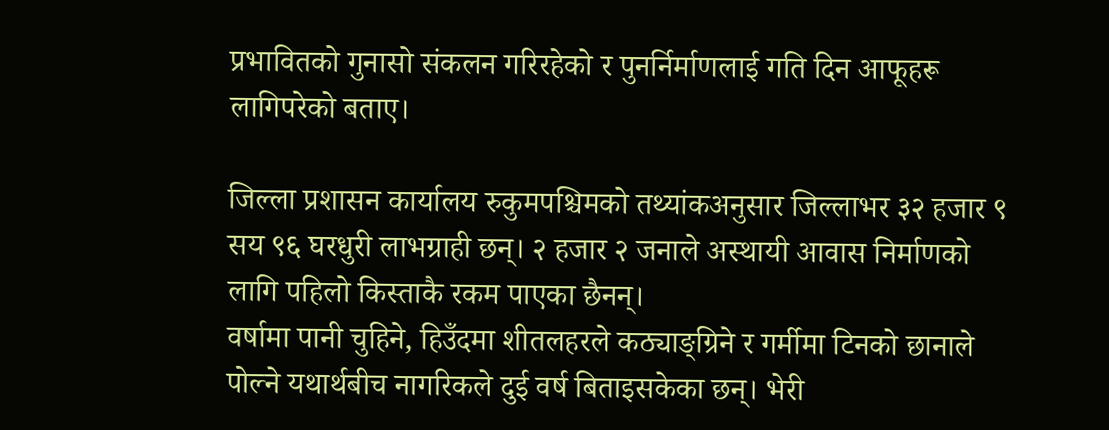प्रभावितको गुनासो संकलन गरिरहेको र पुनर्निर्माणलाई गति दिन आफूहरू लागिपरेको बताए।

जिल्ला प्रशासन कार्यालय रुकुमपश्चिमको तथ्यांकअनुसार जिल्लाभर ३२ हजार ९ सय ९६ घरधुरी लाभग्राही छन्। २ हजार २ जनाले अस्थायी आवास निर्माणको लागि पहिलो किस्ताकै रकम पाएका छैनन्।
वर्षामा पानी चुहिने, हिउँदमा शीतलहरले कठ्याङ्ग्रिने र गर्मीमा टिनको छानाले पोल्ने यथार्थबीच नागरिकले दुई वर्ष बिताइसकेका छन्। भेरी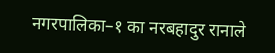नगरपालिका–१ का नरबहादुर रानाले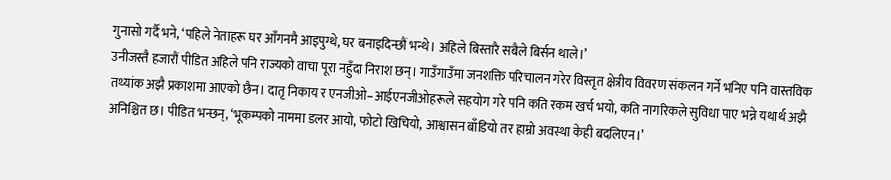गुनासो गर्दै भने, ‘पहिले नेताहरू घर आँगनमै आइपुग्थे, घर बनाइदिन्छौं भन्थे। अहिले बिस्तारै सबैले बिर्सन थाले।’
उनीजस्तै हजारौं पीडित अहिले पनि राज्यको वाचा पूरा नहुँदा निराश छन्। गाउँगाउँमा जनशक्ति परिचालन गरेर विस्तृत क्षेत्रीय विवरण संकलन गर्ने भनिए पनि वास्तविक तथ्यांक अझै प्रकाशमा आएको छैन। दातृ निकाय र एनजीओ–आईएनजीओहरूले सहयोग गरे पनि कति रकम खर्च भयो, कति नागरिकले सुविधा पाए भन्ने यथार्थ अझै अनिश्चित छ। पीडित भन्छन्, ‘भूकम्पको नाममा डलर आयो, फोटो खिचियो, आश्वासन बाँडियो तर हाम्रो अवस्था केही बदलिएन।’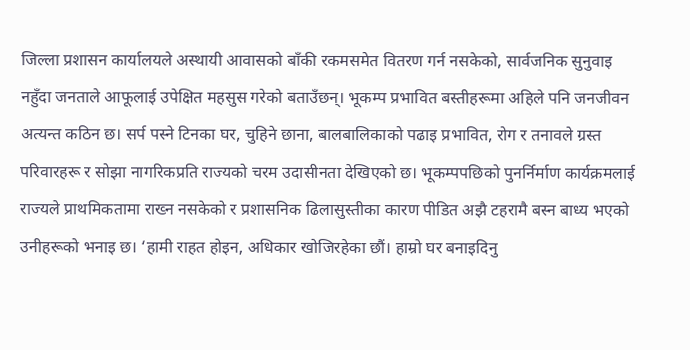जिल्ला प्रशासन कार्यालयले अस्थायी आवासको बाँकी रकमसमेत वितरण गर्न नसकेको, सार्वजनिक सुनुवाइ नहुँदा जनताले आफूलाई उपेक्षित महसुस गरेको बताउँछन्। भूकम्प प्रभावित बस्तीहरूमा अहिले पनि जनजीवन अत्यन्त कठिन छ। सर्प पस्ने टिनका घर, चुहिने छाना, बालबालिकाको पढाइ प्रभावित, रोग र तनावले ग्रस्त परिवारहरू र सोझा नागरिकप्रति राज्यको चरम उदासीनता देखिएको छ। भूकम्पपछिको पुनर्निर्माण कार्यक्रमलाई राज्यले प्राथमिकतामा राख्न नसकेको र प्रशासनिक ढिलासुस्तीका कारण पीडित अझै टहरामै बस्न बाध्य भएको उनीहरूको भनाइ छ। ‘हामी राहत होइन, अधिकार खोजिरहेका छौं। हाम्रो घर बनाइदिनु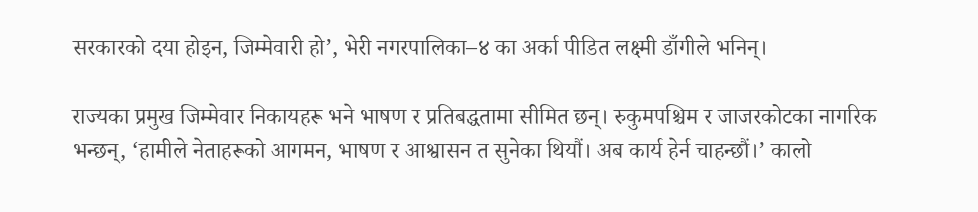सरकारको दया होइन, जिम्मेवारी हो’, भेरी नगरपालिका–४ का अर्का पीडित लक्ष्मी डाँगीले भनिन्।

राज्यका प्रमुख जिम्मेवार निकायहरू भने भाषण र प्रतिबद्धतामा सीमित छन्। रुकुमपश्चिम र जाजरकोटका नागरिक भन्छन्, ‘हामीले नेताहरूको आगमन, भाषण र आश्वासन त सुनेका थियौं। अब कार्य हेर्न चाहन्छौं।’ कालो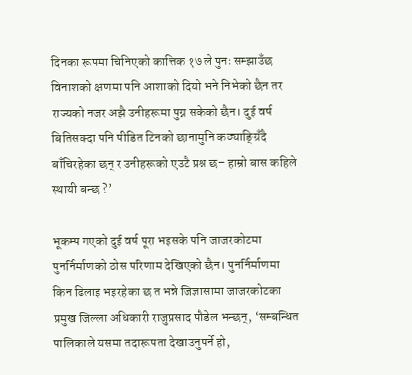दिनका रूपमा चिनिएको कात्तिक १७ ले पुनः सम्झाउँछ विनाशको क्षणमा पनि आशाको दियो भने निभेको छैन तर राज्यको नजर अझै उनीहरूमा पुग्न सकेको छैन। दुई वर्ष बितिसक्दा पनि पीडित टिनको छानामुनि कठ्याङ्ग्रिँदै बाँचिरहेका छन् र उनीहरूको एउटै प्रश्न छ– हाम्रो बास कहिले स्थायी बन्छ ?’

भूकम्प गएको दुई वर्ष पूरा भइसके पनि जाजरकोटमा पुनर्निर्माणको ठोस परिणाम देखिएको छैन। पुनर्निर्माणमा किन ढिलाइ भइरहेका छ त भन्ने जिज्ञासामा जाजरकोटका प्रमुख जिल्ला अधिकारी राजुप्रसाद पौडेल भन्छन्, ‘सम्बन्धित पालिकाले यसमा तदारूपता देखाउनुपर्ने हो,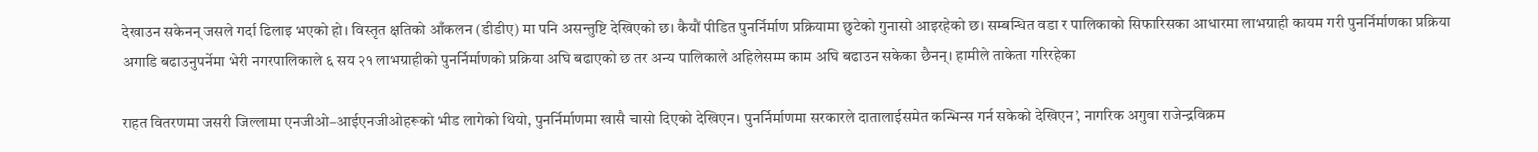देखाउन सकेनन् जसले गर्दा ढिलाइ भएको हो। विस्तृत क्षतिको आँकलन (डीडीए) मा पनि असन्तुष्टि देखिएको छ। कैयौं पीडित पुनर्निर्माण प्रक्रियामा छुटेको गुनासो आइरहेको छ। सम्बन्धित वडा र पालिकाको सिफारिसका आधारमा लाभग्राही कायम गरी पुनर्निर्माणका प्रक्रिया अगाडि बढाउनुपर्नेमा भेरी नगरपालिकाले ६ सय २१ लाभग्राहीको पुनर्निर्माणको प्रक्रिया अघि बढाएको छ तर अन्य पालिकाले अहिलेसम्म काम अघि बढाउन सकेका छैनन्। हामीले ताकेता गरिरहेका

राहत वितरणमा जसरी जिल्लामा एनजीओ–आईएनजीओहरूको भीड लागेको थियो, पुनर्निर्माणमा खासै चासो दिएको देखिएन। पुनर्निर्माणमा सरकारले दातालाईसमेत कन्भिन्स गर्न सकेको देखिएन’, नागरिक अगुवा राजेन्द्रविक्रम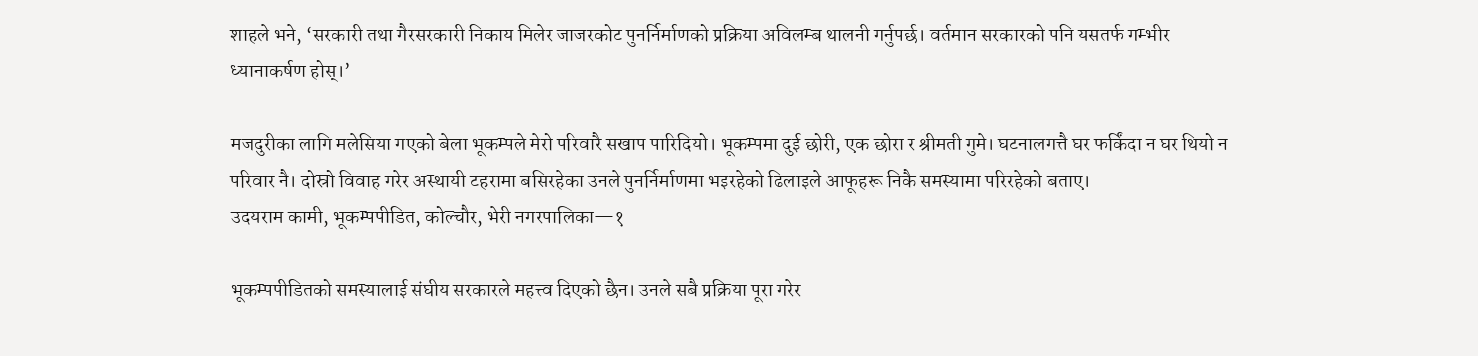शाहले भने, ‘सरकारी तथा गैरसरकारी निकाय मिलेर जाजरकोट पुनर्निर्माणको प्रक्रिया अविलम्ब थालनी गर्नुपर्छ। वर्तमान सरकारको पनि यसतर्फ गम्भीर ध्यानाकर्षण होस्।’

मजदुरीका लागि मलेसिया गएको बेला भूकम्पले मेरो परिवारै सखाप पारिदियो। भूकम्पमा दुई छोरी, एक छोरा र श्रीमती गुमे। घटनालगत्तै घर फर्किंदा न घर थियो न परिवार नै। दोस्रो विवाह गरेर अस्थायी टहरामा बसिरहेका उनले पुनर्निर्माणमा भइरहेको ढिलाइले आफूहरू निकै समस्यामा परिरहेको बताए।
उदयराम कामी, भूकम्पपीडित, कोल्चौर, भेरी नगरपालिका—१

भूकम्पपीडितको समस्यालाई संघीय सरकारले महत्त्व दिएको छैन। उनले सबै प्रक्रिया पूरा गरेर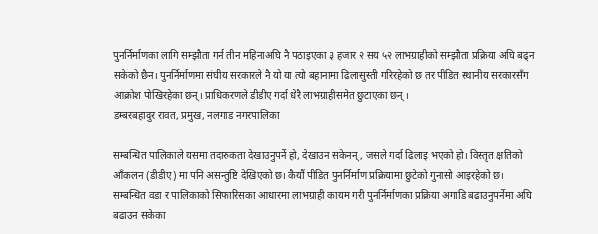पुनर्निर्माणका लागि सम्झौता गर्न तीन महिनाअघि नै पठाइएका ३ हजार २ सय ५२ लाभग्राहीको सम्झौता प्रक्रिया अघि बढ्न सकेको छैन। पुनर्निर्माणमा संघीय सरकारले नै यो या त्यो बहानामा ढिलासुस्ती गरिरहेको छ तर पीडित स्थानीय सरकारसँग आक्रोश पोखिरहेका छन्। प्राधिकरणले डीडीए गर्दा धेरै लाभग्राहीसमेत छुटाएका छन् ।
डम्बरबहादुर रावत, प्रमुख, नलगाड नगरपालिका

सम्बन्धित पालिकाले यसमा तदारुकता देखाउनुपर्ने हो, देखाउन सकेनन्, जसले गर्दा ढिलाइ भएको हो। विस्तृत क्षतिको आँकलन (डीडीए) मा पनि असन्तुष्टि देखिएको छ। कैयौं पीडित पुनर्निर्माण प्रक्रियामा छुटेको गुनासो आइरहेको छ। सम्बन्धित वडा र पालिकाको सिफारिसका आधारमा लाभग्राही कायम गरी पुनर्निर्माणका प्रक्रिया अगाडि बढाउनुपर्नेमा अघि बढाउन सकेका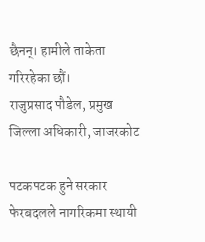छैनन्। हामीले ताकेता गरिरहेका छौं।
राजुप्रसाद पौडेल, प्रमुख जिल्ला अधिकारी, जाजरकोट

पटकपटक हुने सरकार फेरबदलले नागरिकमा स्थायी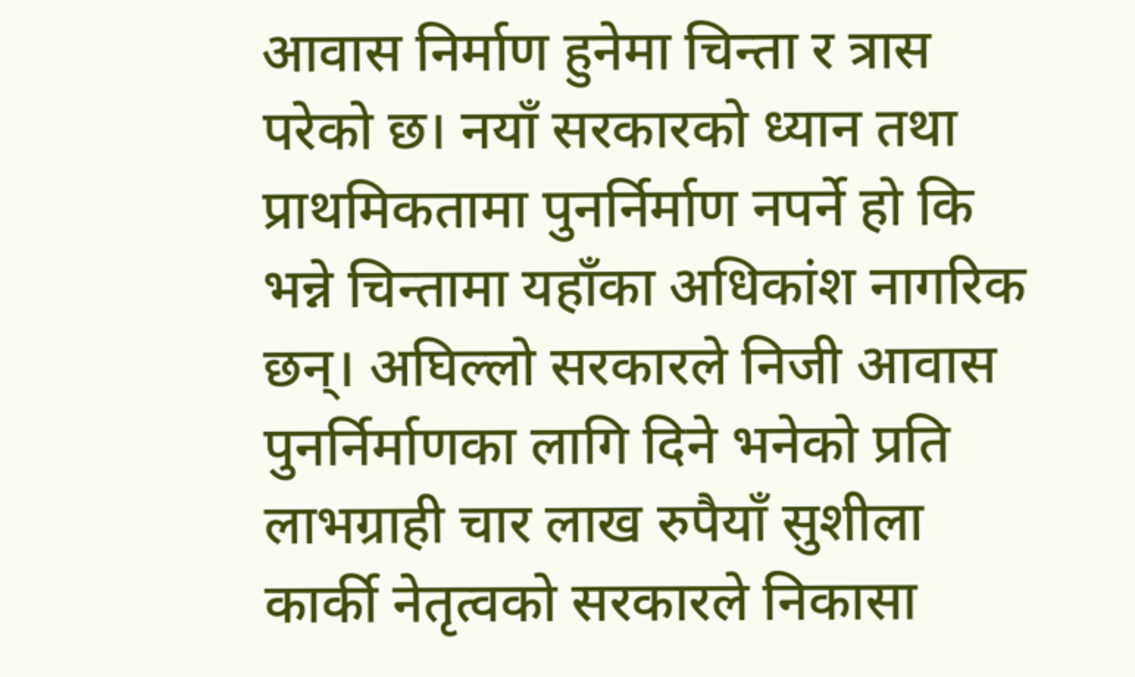आवास निर्माण हुनेमा चिन्ता र त्रास परेको छ। नयाँ सरकारको ध्यान तथा प्राथमिकतामा पुनर्निर्माण नपर्ने हो कि भन्ने चिन्तामा यहाँका अधिकांश नागरिक छन्। अघिल्लो सरकारले निजी आवास पुनर्निर्माणका लागि दिने भनेको प्रति लाभग्राही चार लाख रुपैयाँ सुशीला कार्की नेतृत्वको सरकारले निकासा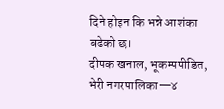दिने होइन कि भन्ने आशंका बढेको छ।
दीपक खनाल, भूकम्पपीडित, भेरी नगरपालिका—४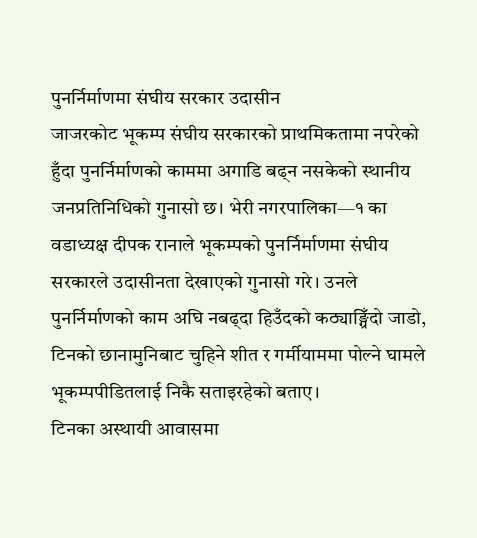पुनर्निर्माणमा संघीय सरकार उदासीन
जाजरकोट भूकम्प संघीय सरकारको प्राथमिकतामा नपरेको हुँदा पुनर्निर्माणको काममा अगाडि बढ्न नसकेको स्थानीय जनप्रतिनिधिको गुनासो छ। भेरी नगरपालिका—१ का वडाध्यक्ष दीपक रानाले भूकम्पको पुनर्निर्माणमा संघीय सरकारले उदासीनता देखाएको गुनासो गरे। उनले पुनर्निर्माणको काम अघि नबढ्दा हिउँदको कठ्याङ्ग्रिँदो जाडो, टिनको छानामुनिबाट चुहिने शीत र गर्मीयाममा पोल्ने घामले भूकम्पपीडितलाई निकै सताइरहेको बताए।
टिनका अस्थायी आवासमा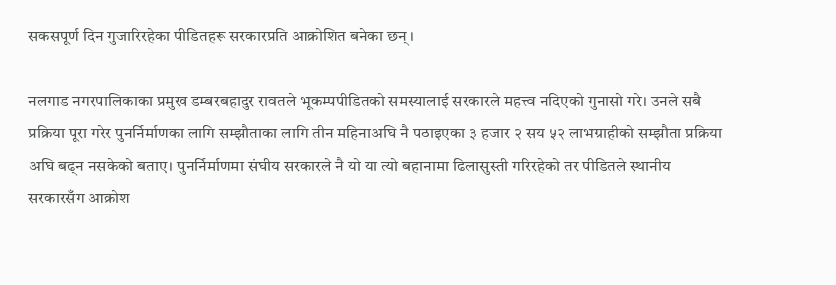सकसपूर्ण दिन गुजारिरहेका पीडितहरू सरकारप्रति आक्रोशित बनेका छन्।

नलगाड नगरपालिकाका प्रमुख डम्बरबहादुर रावतले भूकम्पपीडितको समस्यालाई सरकारले महत्त्व नदिएको गुनासो गरे। उनले सबै प्रक्रिया पूरा गरेर पुनर्निर्माणका लागि सम्झौताका लागि तीन महिनाअघि नै पठाइएका ३ हजार २ सय ५२ लाभग्राहीको सम्झौता प्रक्रिया अघि बढ्न नसकेको बताए। पुनर्निर्माणमा संघीय सरकारले नै यो या त्यो बहानामा ढिलासुस्ती गरिरहेको तर पीडितले स्थानीय सरकारसँग आक्रोश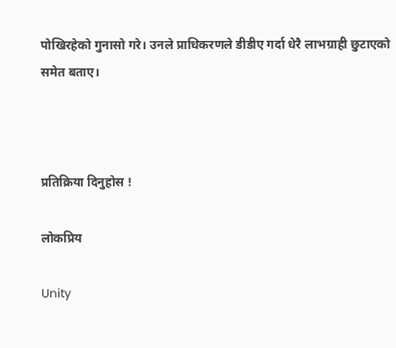पोखिरहेको गुनासो गरे। उनले प्राधिकरणले डीडीए गर्दा धेरै लाभग्राही छुटाएको समेत बताए।



प्रतिक्रिया दिनुहोस !

लोकप्रिय

Unity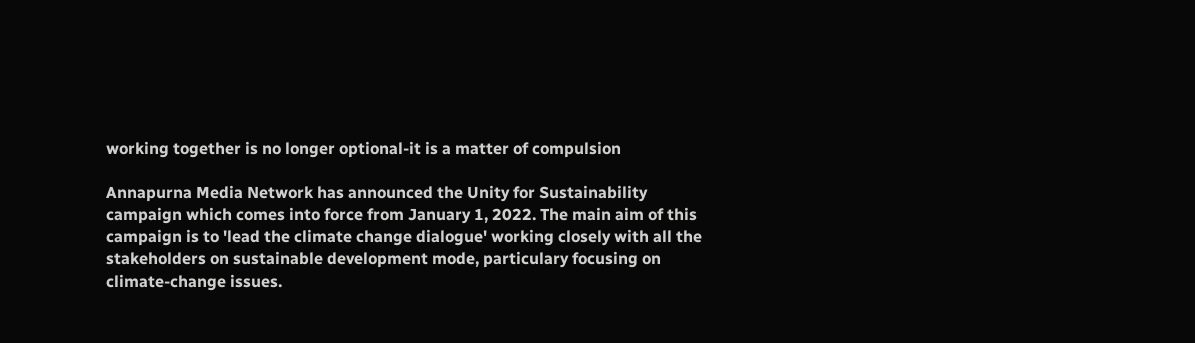working together is no longer optional-it is a matter of compulsion

Annapurna Media Network has announced the Unity for Sustainability campaign which comes into force from January 1, 2022. The main aim of this campaign is to 'lead the climate change dialogue' working closely with all the stakeholders on sustainable development mode, particulary focusing on climate-change issues.